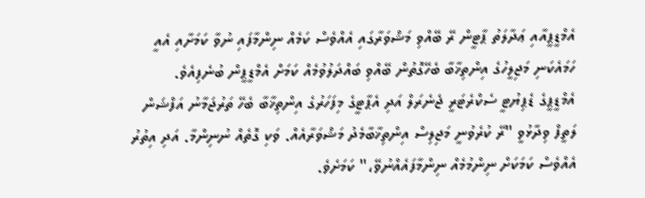އެމްޑީޕީއާއި ޢަދާލަތު ޕާޓީން ރޭ ބޭއްވި މަޝްވަރާގައި އެއްވެސް ކަމެއް ނިންމާފައި ނުވާ ކަމަށާއި އެއީ ހަމައެކަނި މަޖިލީހުގެ އިންތިޚާބާ ބެހޭގޮތުން ބޭއްވި ބައްދަލުވުމެއް ކަމަށް އެމްޑީޕީން ބުނެފިއެވެ.
އެމްޑީޕީގެ ޑެޕިޔުޓީ ސެކްރެޓަރީ ޖެނެރަލް އަދި އެޕާޓީގެ މިފަހަރުގެ އިންތިޚާބާ ބެހޭ ތަރުޖަމާނު އަފްޝަން ލަތީފް ވިދާޅުވީ "ރޭ ކުރެވުނީ މަޖިލިސް އިންތިޚާބާމެދު މަޝްވަރާއެއް. ވަކި ގޮތެއް ނުނިންމާ. އަދި އިތުރު އެއްވެސް ކަމަކަށް ނިންމުމެއް ނިންމާފައެއްނުވޭ،" ކަމަށެވެ.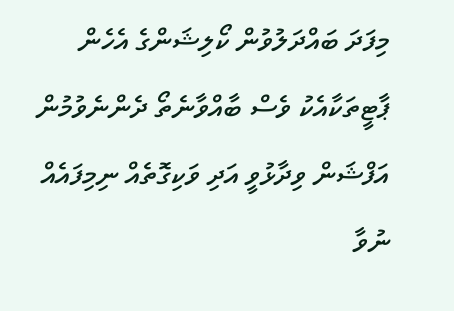މިފަދަ ބައްދަލުވުން ކޯލިޝަންގެ އެހެން ޕާޓީތަކާއެކު ވެސް ބާއްވާނެތޯ ދެންނެވުމުން އަފްޝަން ވިދާޅުވީ އަދި ވަކިގޮތެއް ނިމިފައެއް ނުވާ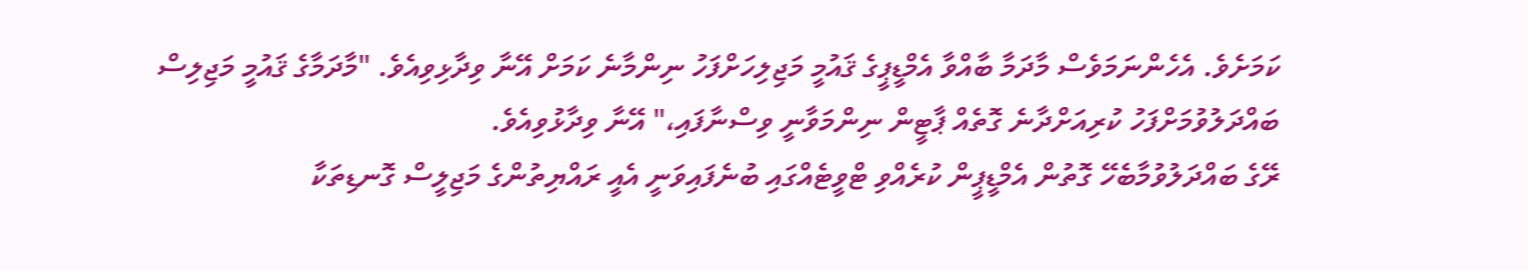ކަމަށެވެ. އެހެންނަމަވެސް މާދަމާ ބާއްވާ އެމްޑީޕީގެ ޤައުމީ މަޖިލިހަށްފަހު ނިންމާނެ ކަމަށް އޭނާ ވިދާޅިވިއެވެ. "މާދަމާގެ ޤައުމީ މަޖިލިސް ބައްދަލުވުމަށްފަހު ކުރިއަށްދާނެ ގޮތެއް ޕާޓީން ނިންމަވާނީ ވިސްނާފައި،" އޭނާ ވިދާޅުވިއެވެ.
ރޭގެ ބައްދަލުވުމާބެހޭ ގޮތުން އެމްޑީޕީން ކުރެއްވި ޓްވީޓެއްގައި ބުނެފައިވަނީ އެއީ ރައްޔިތުންގެ މަޖިލީސް ގޮނޑިތަކާ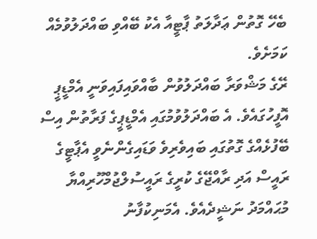ބެހޭ ގޮތުން ޢަދާލަތު ޕާޓީއާ އެކު ބޭއްވި ބައްދަލުވުމެއް ކަމަށެވެ.
ރޭގެ މަޝްވަރާ ބައްދަލުވުން ބާއްވައިފައިވަނީ އެމްޑީޕީ އޮފީހުގައެވެ. އެ ބައްދަލުވުމުގައި އެމްޑީޕީގެ ފަރާތުން އިސް ބޭފުޅެއްގެ ގޮތުގައި ބައިވެރިވެ ވަޑައިގެންނެވީ އެޕާޓީގެ ރައީސް އަދި ރާއްޖޭގެ ކުރީގެ ރައީސުލްޖުމްހޫރިއްޔާ މުޙައްމަދު ނަޝީދެއެވެ. އެމަނިކުފާނު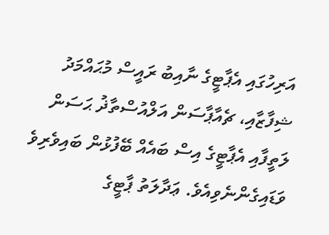އަރިހުގައި އެޕާޓީގެ ނާއިބު ރައީސް މުޙައްމަދު ޝިފާޒާއި، ޗެއާޕާސަން އަލްއުސްތާޛު ޙަސަން ލަތީފާއި އެޕާޓީގެ އިސް ބައެއް ބޭފުޅުން ބައިވެރިވެ ވަޑައިގެންނެވިއެވެ. ޢަދާލަތު ޕާޓީގެ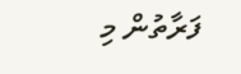ފަރާތުން މި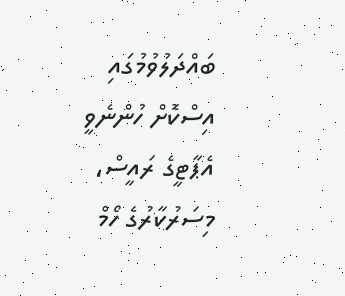ބައްދަލުވުމުގައި އިސްކޮށް ހުންނެވީ އެޕާޓީގެ ރައީސް، މިސަރުކާރުގެ ހޯމް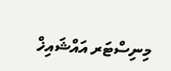މިނިސްޓަރ އައްޝައިޚް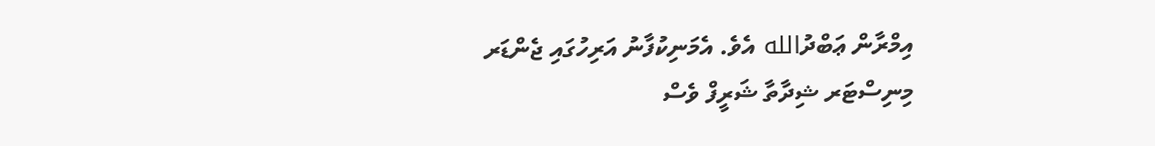އިމްރާން ޢަބްދުالله އެވެ. އެމަނިކުފާނު އަރިހުގައި ޖެންޑަރ މިނިސްޓަރ ޝިދާތާ ޝަރީފް ވެސް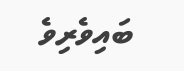ބައިވެރިވެ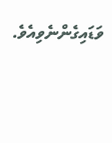ވަޑައިގެންނެވިއެވެ.